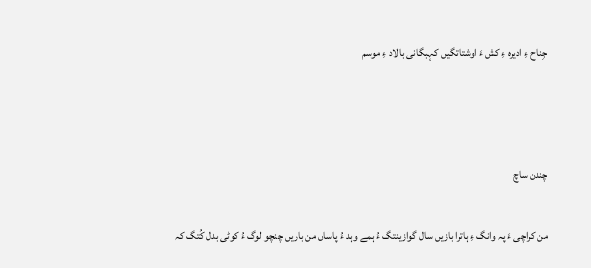جِناح ءِ ادیرہ ءِ کش ءَ اوشتاتگیں کہبگانی بالاد ءِ موسم



چندن ساچ

من کراچی ءَ پہ وانگ ءِ ہاترا بازیں سال گوازینتگ ءُ ہمے وہد ءُ پاساں من باریں چنچو لوگ ءُ کوٹی بدل کُتگ کہ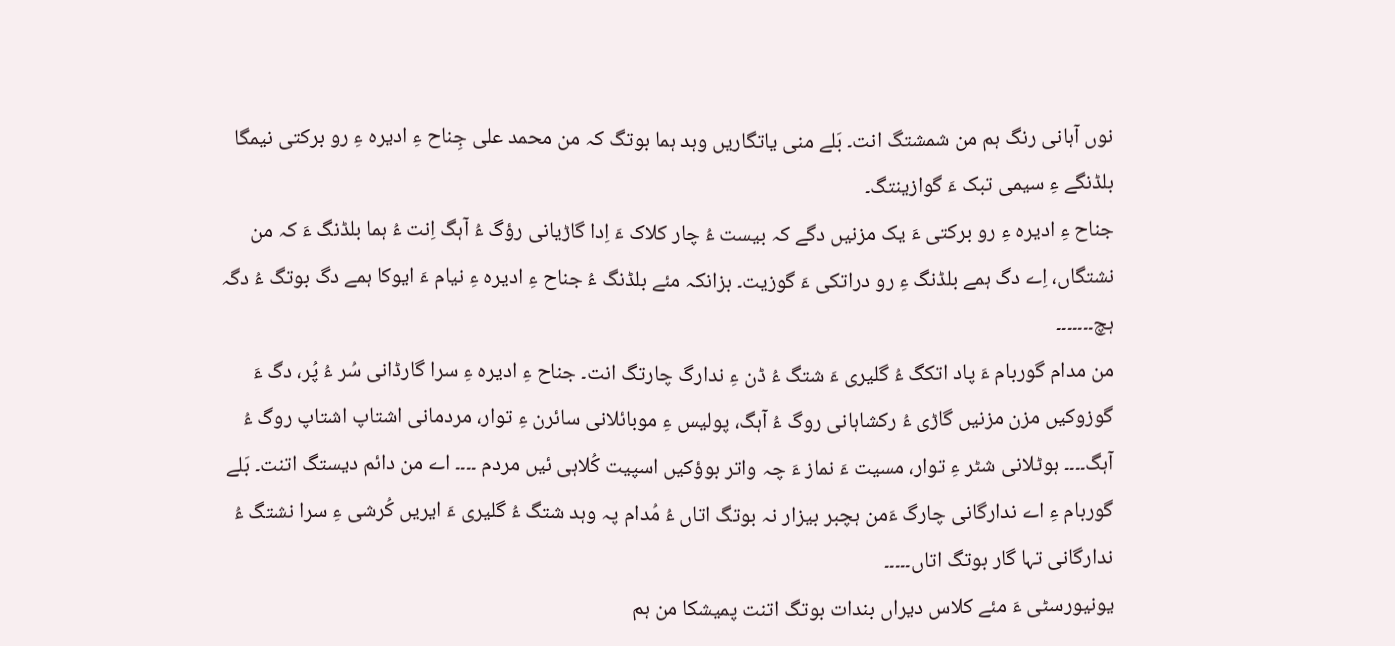نوں آہانی رنگ ہم من شمشتگ انت۔ بَلے منی یاتگاریں وہد ہما بوتگ کہ من محمد علی جِناح ءِ ادیرہ ءِ رو برکتی نیمگا بلڈنگے ءِ سیمی تبک ءَ گوازینتگ۔
جناح ءِ ادیرہ ءِ رو برکتی ءَ یک مزنیں دگے کہ بیست ءُ چار کلاک ءَ اِدا گاڑیانی رؤگ ءُ آہگ اِنت ءُ ہما بلڈنگ ءَ کہ من نشتگاں، اِے دگ ہمے بلڈنگ ءِ رو دراتکی ءَ گوزیت۔ بزانکہ مئے بلڈنگ ءُ جناح ءِ ادیرہ ءِ نیام ءَ ایوکا ہمے دگ بوتگ ءُ دگہ ہچ۔۔۔۔۔۔۔
من مدام گوربام ءَ پاد اتکگ ءُ گلیری ءَ شتگ ءُ ڈن ءِ ندارگ چارتگ انت۔ جناح ءِ ادیرہ ءِ سرا گارڈانی سُر ءُ پُر، دگ ءَ گوزوکیں مزن مزنیں گاڑی ءُ رکشاہانی روگ ءُ آہگ، پولیس ءِ موبائلانی سائرن ءِ توار، مردمانی اشتاپ اشتاپ روگ ءُ آہگ۔۔۔۔ ہوٹلانی شٹر ءِ توار، مسیت ءَ نماز ءَ چہ واتر بوؤکیں اسپیت کُلاہی ئیں مردم ۔۔۔۔ اے من دائم دیستگ اتنت۔ بَلے گوربام ءِ اے ندارگانی چارگ ءَمن ہچبر بیزار نہ بوتگ اتاں ءُ مُدام پہ وہد شتگ ءُ گلیری ءَ ایریں کُرشی ءِ سرا نشتگ ءُ ندارگانی تہا گار بوتگ اتاں۔۔۔۔۔
یونیورسٹی ءَ مئے کلاس دیراں بندات بوتگ اتنت پمیشکا من ہم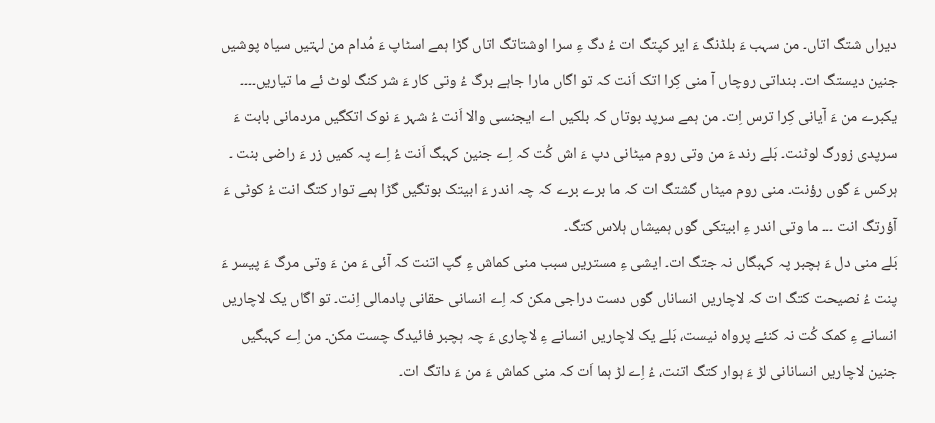دیراں شتگ اتاں۔ من سہب ءَ بلڈنگ ءَ ایر کپتگ ات ءُ دگ ءِ سرا اوشتاتگ اتاں گڑا ہمے اسٹاپ ءَ مُدام من لہتیں سیاہ پوشیں جنین دیستگ ات۔ بنداتی روچاں آ منی کِرا اتک اَنت کہ تو اگاں مارا جاہے برگ ءُ وتی کار ءَ شر کنگ لوٹ ئے ما تیاریں۔۔۔۔ یکبرے من ءَ آیانی کِرا ترس اِت۔ من ہمے سرپد بوتاں کہ بلکیں اے ایجنسی والا اَنت ءُ شہر ءَ نوک اتکگیں مردمانی بابت ءَ سرپدی زورگ لوٹنت۔ بَلے رند ءَ من وتی روم میٹانی دپ ءَ اش کُت کہ اِے جنین کہبگ اَنت ءُ اِے پہ کمیں زر ءَ راضی بنت ۔ ہرکس ءَ گوں رؤنت۔ منی روم میٹاں گشتگ ات کہ ما برے برے کہ چہ اندر ءَ ابیتک بوتگیں گڑا ہمے توار کتگ انت ءُ کوٹی ءَ آؤرتگ انت ۔۔۔ ما وتی اندر ءِ ابیتکی گوں ہمیشاں ہلاس کتگ۔
بَلے منی دل ءَ ہچبر پہ کہبگاں نہ جتگ ات۔ ایشی ءِ مستریں سبب منی کماش ءِ گپ اتنت کہ آئی ءَ من ءَ وتی مرگ ءَ پیسر ءَ پنت ءُ نصیحت کتگ ات کہ لاچاریں انساناں گوں دست دراجی مکن کہ اِے انسانی حقانی پادمالی اِنت۔ تو اگاں یک لاچاریں انسانے ءِ کمک کُت نہ کنئے پرواہ نیست، بَلے یک لاچاریں انسانے ءِ لاچاری ءَ چہ ہچبر فائیدگ چست مکن۔ من اِے کہبگیں جنین لاچاریں انسانانی لڑ ءَ ہوار کتگ اتنت، ءُ اِے لڑ ہما اَت کہ منی کماش ءَ من ءَ داتگ ات۔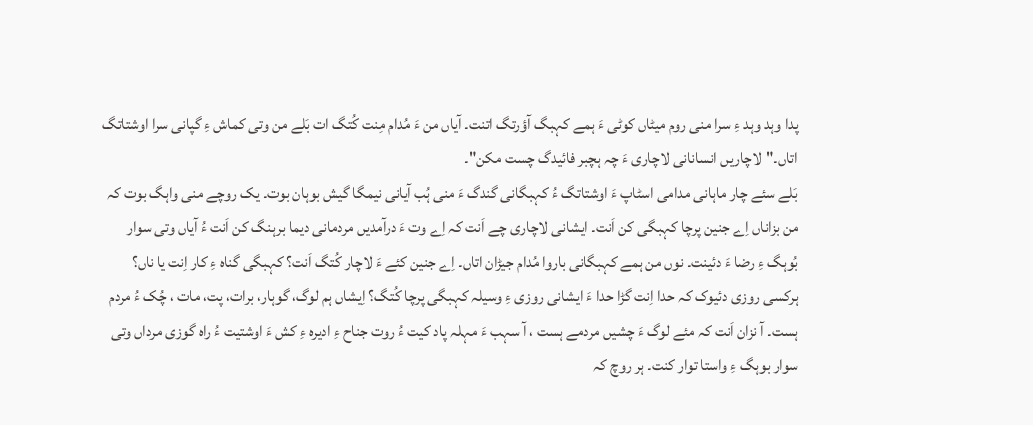پدا وہد وہد ءِ سرا منی روم میٹاں کوٹی ءَ ہمے کہبگ آؤرتگ اتنت۔ آیاں من ءَ مُدام مِنت کُتگ ات بَلے من وتی کماش ءِ گپانی سرا اوشتاتگ اتاں۔"لاچاریں انسانانی لاچاری ءَ چہ ہچبر فائیدگ چست مکن"۔
بَلے سئے چار ماہانی مدامی اسٹاپ ءَ اوشتاتگ ءُ کہبگانی گندگ ءَ منی ہُب آیانی نیمگا گیش بوہان بوت۔ یک روچے منی واہگ بوت کہ من بزاناں اِے جنین پرچا کہبگی کن اَنت۔ ایشانی لاچاری چے اَنت کہ اِے وت ءَ درآمدیں مردمانی دیما برہنگ کن اَنت ءُ آیاں وتی سوار بُوہگ ءِ رضا ءَ دئینت۔ نوں من ہمے کہبگانی باروا مُدام جیڑان اتاں۔ اِے جنین کئے ءَ لاچار کُتگ اَنت؟ کہبگی گناہ ءِ کار اِنت یا ناں؟ ہرکسی روزی دئیوک کہ حدا اِنت گڑا حدا ءَ ایشانی روزی ءِ وسیلہ کہبگی پرچا کُتگ؟ اِیشاں ہم لوگ، گوہار، برات، پت، مات ، چُک ءُ مردم ہست۔ آ نزان اَنت کہ مئے لوگ ءَ چشیں مردمے ہست ، آ سہب ءَ مہلہ پاد کیت ءُ روت جناح ءِ ادیرہ ءِ کش ءَ اوشتیت ءُ راہ گوزی مرداں وتی سوار بوہگ ءِ واستا توار کنت۔ ہر روچ کہ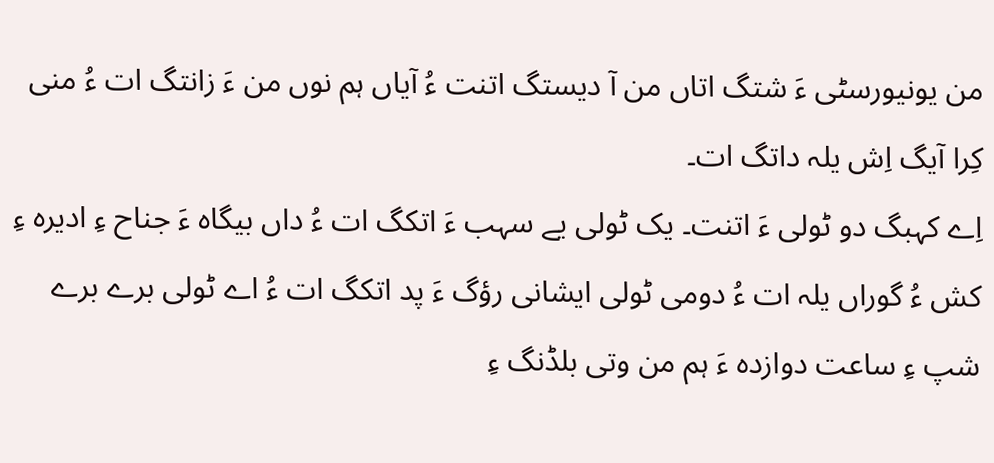من یونیورسٹی ءَ شتگ اتاں من آ دیستگ اتنت ءُ آیاں ہم نوں من ءَ زانتگ ات ءُ منی کِرا آیگ اِش یلہ داتگ ات۔
اِے کہبگ دو ٹولی ءَ اتنت۔ یک ٹولی یے سہب ءَ اتکگ ات ءُ داں بیگاہ ءَ جناح ءِ ادیرہ ءِ کش ءُ گوراں یلہ ات ءُ دومی ٹولی ایشانی رؤگ ءَ پد اتکگ ات ءُ اے ٹولی برے برے شپ ءِ ساعت دوازدہ ءَ ہم من وتی بلڈنگ ءِ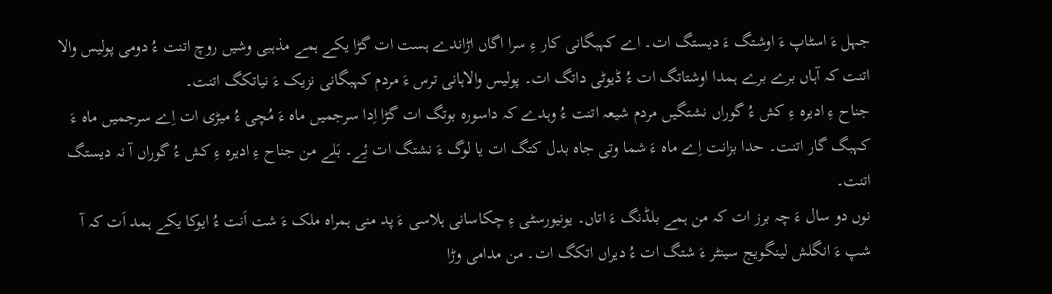جہل ءَ اسٹاپ ءَ اوشتگ ءَ دیستگ ات۔ اے کہبگانی کار ءِ سرا اگاں اڑاندے ہست ات گڑا یکے ہمے مذہبی وشیں روچ اتنت ءُ دومی پولیس والا اتنت کہ آہاں برے برے ہمدا اوشتاتگ ات ءُ ڈیوٹی داتگ ات۔ پولیس والاہانی ترس ءَ مردم کہبگانی نزیک ءَ نیاتکگ اتنت۔
جناح ءِ ادیرہ ءِ کش ءُ گوراں نشتگیں مردم شیعہ اتنت ءُ وہدے کہ داسورہ بوتگ ات گڑا اِدا سرجمیں ماہ ءَ مُچی ءُ میڑی ات اِے سرجمیں ماہ ءَ کہبگ گار اتنت۔ حدا بزانت اِے ماہ ءَ شما وتی جاہ بدل کتگ ات یا لوگ ءَ نشتگ ات ئِے۔ بَلے من جناح ءِ ادیرہ ءِ کش ءُ گوراں آ نہ دیستگ اتنت۔
نوں دو سال ءَ چہ برز ات کہ من ہمے بلڈنگ ءَ اتاں۔ یونیورسٹی ءِ چکاسانی ہلاسی ءَ پد منی ہمراہ ملک ءَ شت اَنت ءُ ایوکا یکے ہمد اَت کہ آ شپ ءَ انگلش لینگویج سینٹر ءَ شتگ ات ءُ دیراں اتکگ ات۔ من مدامی وڑا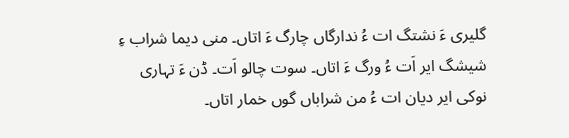گلیری ءَ نشتگ ات ءُ ندارگاں چارگ ءَ اتاں۔ منی دیما شراب ءِ شیشگ ایر اَت ءُ ورگ ءَ اتاں۔ سوت چالو اَت۔ ڈن ءَ تہاری نوکی ایر دیان ات ءُ من شراباں گوں خمار اتاں۔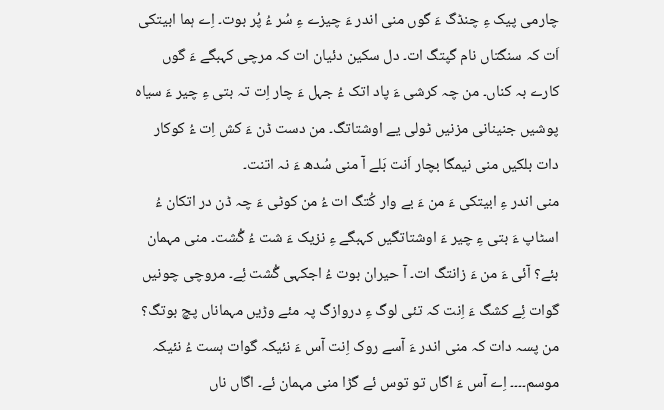چارمی پیک ءِ چنڈگ ءَ گوں منی اندر ءَ چیزے ءِ سُر ءُ پُر بوت۔ اِے ہما ابیتکی اَت کہ سنگتاں نام گپتگ ات۔ دل سکین دئیان ات کہ مرچی کہبگے ءَ گوں کارے بہ کناں۔ من چہ کرشی ءَ پاد اتک ءُ جہل ءَ چار اِت تہ بتی ءِ چیر ءَ سیاہ پوشیں جنینانی مزنیں ٹولی یے اوشتاتگ۔ من دست ڈن ءَ کش اِت ءُ کوکار دات بلکیں منی نیمگا بچار اَنت بَلے آ منی سُدھ ءَ نہ اتنت۔
منی اندر ءِ ابیتکی ءَ من ءَ بے وار کُتگ ات ءُ من کوٹی ءَ چہ ڈن در اتکان ءُ اسٹاپ ءَ بتی ءِ چیر ءَ اوشتاتگیں کہبگے ءِ نزیک ءَ شت ءُ گُشت۔ منی مہمان بئے؟ آئی ءَ من ءَ زانتگ ات۔ آ حیران بوت ءُ اجکہی گُشت ئِے۔ مروچی چونیں گوات ئِے کشگ ءَ اِنت کہ تئی لوگ ءِ دروازگ پہ مئے وڑیں مہماناں پچ بوتگ؟ من پسہ دات کہ منی اندر ءَ آسے روک اِنت آس ءَ نئیکہ گوات ہست ءُ نئیکہ موسم۔۔۔۔ اِے آس ءَ اگاں تو توس ئے گڑا منی مہمان ئے۔ اگاں ناں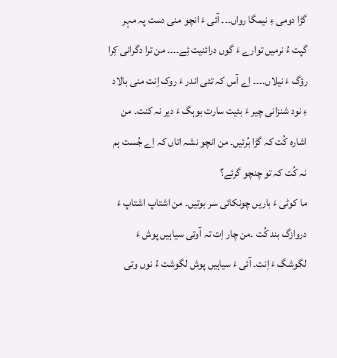گڑا دومی ءِ نیمگا رواں۔۔۔ آئی ءَ انچو منی دست پہ مہر گپت ءُ نرمیں توارے ءَ گوں درائنیت ئِے۔۔۔۔ من ترا دگرانی کِرا رؤگ ءَ نیلاں۔۔۔۔ اِے آس کہ تئی اندر ءَ روک اِنت منی بالاد ءِ نود شنزانی چیر ءَ بئیت سارت بوہگ ءَ دیر نہ کنت۔ من اشارہ کُت کہ گڑا بُرئیں۔ من انچو نشہ اتاں کہ اِے جُست ہم نہ کُت کہ تو چنچو گرئے؟
ما کوٹی ءَ باریں چونکائی سر بوتیں۔ من اشتاپ اشتاپ ءَ دروازگ بند کُت ۔من چار اِت تہ آوتی سیاہیں پوش ءَ لگوشگ ءَ اِنت۔ آئی ءَ سیاہیں پوش لگوشت ءُ نوں وتی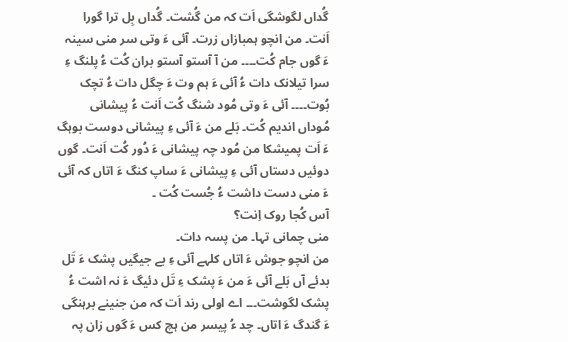گُداں لگوشگی اَت کہ من گُشت۔ گُداں بِل ترا گورا اَنت۔ من انچو ہمبازاں زرت۔ آئی ءَ وتی سر منی سینہ ءَ گوں جام کُت۔۔۔۔ من آ آستو آستو بران کُت ءُ پلنگ ءِ سرا تیلانک دات ءُ آئی ءَ ہم وت ءَ چگل دات ءُ تچک بُوت۔۔۔۔ آئی ءَ وتی مُود شنگ کُت اَنت ءُ پیشانی مُوداں اندیم کُت۔ بَلے من ءَ آئی ءِ پیشانی دوست بوہگ ءَ اَت پمیشکا من مُود چہ پیشانی ءَ دُور کُت اَنت۔ گوں دوئیں دستاں آئی ءِ پیشانی ءَ ساپ کنگ ءَ اتاں کہ آئی ءَ منی دست داشت ءُ جُست کُت ۔
آس کُجا روک اِنت؟
منی چمانی تہا۔ من پسہ دات۔
من انچو جوش ءَ اتاں کلہے آئی ءِ بے جیگیں پشک ءَ تَل بدئے آں بَلے آئی ءَ من ءَ پشک ءِ تَل دئیگ ءَ نہ اشت ءُ پشک لگوشت۔۔۔ اے اولی رند اَت کہ من جنینے برہنگی ءَ گندگ ءَ اتاں۔ چد ءُ پیسر من ہچ کس ءَ گوں زان پہ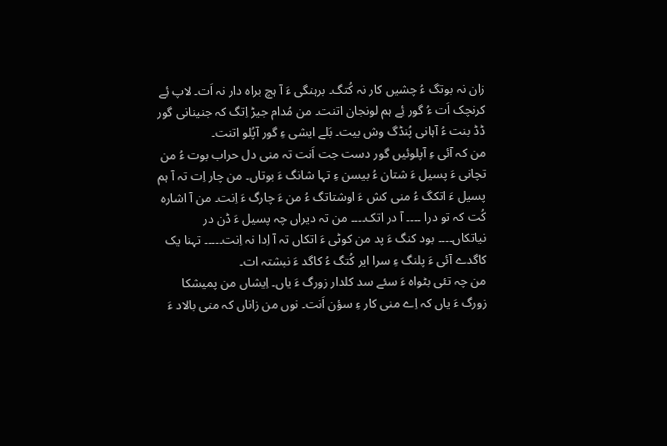زان نہ بوتگ ءُ چشیں کار نہ کُتگ۔ برہنگی ءَ آ ہچ براہ دار نہ اَت۔ لاپ ئِے کرنچک اَت ءُ گور ئِے ہم لونجان اتنت۔ من مُدام جیڑ اِتگ کہ جنینانی گور ڈڈ بنت ءُ آہانی پُنڈگ وش بیت۔ بَلے ایشی ءِ گور آپُلو اتنت۔
من کہ آئی ءِ آپلوئیں گور دست جت اَنت تہ منی دل حراب بوت ءُ من تچانی ءَ پسیل ءَ شتان ءُ بیسن ءِ تہا شانگ ءَ بوتاں۔ من چار اِت تہ آ ہم پسیل ءَ اتکگ ءُ منی کش ءَ اوشتاتگ ءُ من ءَ چارگ ءَ اِنت۔ من آ اشارہ کُت کہ تو درا ۔۔۔۔ آ در اتک۔۔۔۔ من تہ دیراں چہ پسیل ءَ ڈن در نیاتکاں۔۔۔۔ بود کنگ ءَ پد من کوٹی ءَ اتکاں تہ آ اِدا نہ اِنت۔۔۔۔۔ تہنا یک کاگدے آئی ءَ پلنگ ءِ سرا ایر کُتگ ءُ کاگد ءَ نبشتہ ات۔
من چہ تئی بٹواہ ءَ سئے سد کلدار زورگ ءَ یاں۔ اِیشاں من پمیشکا زورگ ءَ یاں کہ اِے منی کار ءِ سؤن اَنت۔ نوں من زاناں کہ منی بالاد ءَ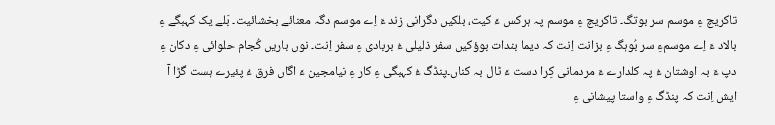تاکریچ ءِ موسم سر بوتگ۔ تاکریچ ءِ موسم پہ ہرکس ءَ کیت، بلکیں دگرانی زند ءَ اِے موسم دگہ معنائے بخشائیت۔ بَلے یک کہبگے ءِ بالاد ءَ اِے موسمءِ سر بُوہگ ءِ بزانت اِنت کہ دیما بندات بوؤکیں سفر ذلیلی ءُ بربادی ءِ سفر اِنت۔ نوں باریں کُجام حلوائی ءِ دکان ءِ دپ ءَ بہ اوشتان ءُ پہ کلدارے ءَ مردمانی کِرا دست ءَ ٹال بہ کناں۔پنڈگ ءُ کہبگی ءِ کار ءِ نیامجین ءَ اگاں فرق ءُ پئیرے ہست گڑا آ ایش اِنت کہ پنڈگ ءِ واستا پیشانی ءِ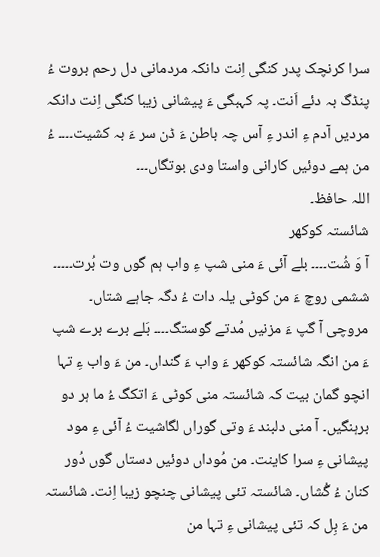سرا کرنچک پدر کنگی اِنت دانکہ مردمانی دل رحم بروت ءُ پنڈگ بہ دئے اَنت۔ پہ کہبگی ءَ پیشانی زیبا کنگی اِنت دانکہ مردیں آدم ءِ اندر ءِ آس چہ باطن ءَ ڈن سر ءَ بہ کشیت۔۔۔۔ ءُ من ہمے دوئیں کارانی واستا ودی بوتگاں۔۔۔
اللہ حافظ۔
شائستہ کوکھر
آ وَ شُت۔۔۔۔ بلے آئی ءَ منی شپ ءِ واب ہم گوں وت بُرت۔۔۔۔۔ ششمی روچ ءَ من کوٹی یلہ دات ءُ دگہ جاہے شتاں۔
مروچی آ گپ ءَ مزنیں مُدتے گوستگ۔۔۔۔ بَلے برے برے شپ ءَ من انگہ شائستہ کوکھر ءَ واب ءَ گنداں۔ من ءَ واب ءِ تہا انچو گمان بیت کہ شائستہ منی کوٹی ءَ اتکگ ءُ ما ہر دو برہنگیں۔ آ منی دلبند ءَ وتی گوراں لگاشیت ءُ آئی ءِ مود پیشانی ءِ سرا کاینت۔ من مُوداں دوئیں دستاں گوں دُور کنان ءُ گُشاں۔ شائستہ تئی پیشانی چنچو زیبا اِنت۔ شائستہ من ءَ بِل کہ تئی پیشانی ءِ تہا من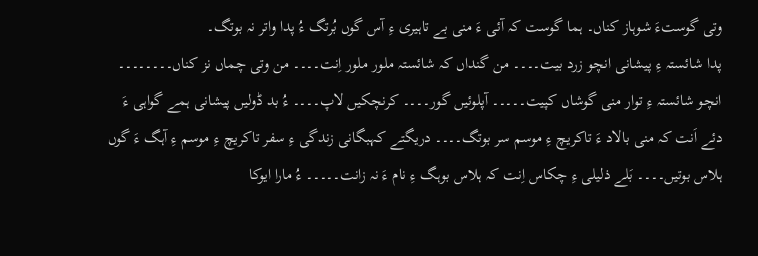وتی گوستءَ شوہاز کناں۔ ہما گوست کہ آئی ءَ منی بے تاہیری ءِ آس گوں بُرتگ ءُ پدا واتر نہ بوتگ۔
پدا شائستہ ءِ پیشانی انچو زرد بیت۔۔۔۔ من گنداں کہ شائستہ ملور ملور اِنت۔۔۔۔ من وتی چماں نز کناں۔۔۔۔۔۔۔۔ انچو شائستہ ءِ توار منی گوشاں کپیت۔۔۔۔۔ آپلوئیں گور۔۔۔۔ کرنچکیں لاپ۔۔۔۔ ءُ بد ڈولیں پیشانی ہمے گواہی ءَ دئے اَنت کہ منی بالاد ءَ تاکریچ ءِ موسم سر بوتگ۔۔۔۔ دریگتے کہبگانی زندگی ءِ سفر تاکریچ ءِ موسم ءِ آہگ ءَ گوں ہلاس بوتیں۔۔۔۔ بَلے ذلیلی ءِ چکاس اِنت کہ ہلاس بوہگ ءِ نام ءَ نہ زانت۔۔۔۔۔ ءُ مارا ایوکا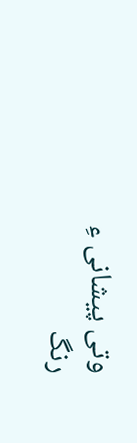وتی پیشانی ءِ رنگ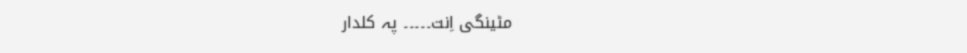مٹینگی اِنت۔۔۔۔۔ پہ کلدار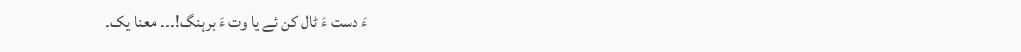ءَ دست ءَ ٹال کن ئے یا وت ءَ برہنگ!۔۔۔ معنا یک۔